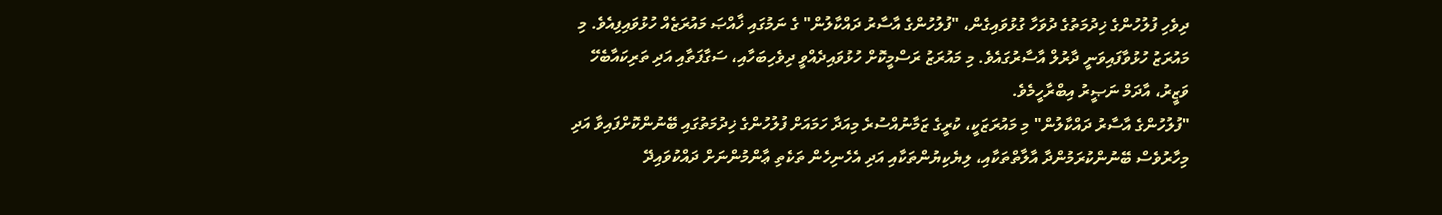ދިވެހި ފުލުހުންގެ ޚިދުމަތުގެ ދުވަހާ ގުޅުވައިގެން، "ފުލުހުންގެ އާސާރު ދައްކާލުން" ގެ ނަމުގައި ޚާއްޞަ މައުރަޒެއް ހުޅުވައިފިއެވެ. މި މައުރަޒު ހުޅުވާފައިވަނީ ދާރުލް އާސާރުގައެވެ. މި މައުރަޒު ރަސްމީކޮށް ހުޅުވައިދެއްވީ ދިވެހިބަހާއި، ސަގާފަތާއި އަދި ތަރިކައާބެހޭ ވަޒީރު، އާދަމް ނަޞީރު އިބްރާހީމެވެ.
"ފުލުހުންގެ އާސާރު ދައްކާލުން" މި މައުރަޒަކީ، ކުރީގެ ޒަމާނުއްސުރެ މިއަދާ ހަމައަށް ފުލުހުންގެ ޚިދުމަތުގައި ބޭނުންކޮށްފައިވާ އަދި މިހާރުވެސް ބޭނުންކުރަމުންދާ އާލާތްތަކާއި، ލިޔެކިޔުންތަކާއި އަދި އެހެނިހެން ތަކެތި ޢާންމުންނަށް ދައްކުވައިދޭ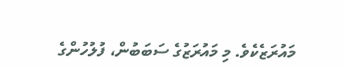މައުރަޒެކެވެ. މި މައުރަޒުގެ ސަބަބުން، ފުލުހުންގެ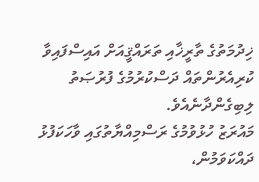ޚިދުމަތުގެ ތާރީޚާއި ތަރައްޤީއަށް އައިސްފައިވާ ކުރިއެރުންތައް ދަސްކުރުމުގެ ފުރުޞަތު ލިބިގެންދާނެއެވެ.
މައުރަޒު ހުޅުވުމުގެ ރަސްމިއްޔާތުގައި ވާހަކަފުޅު ދައްކަވަމުން،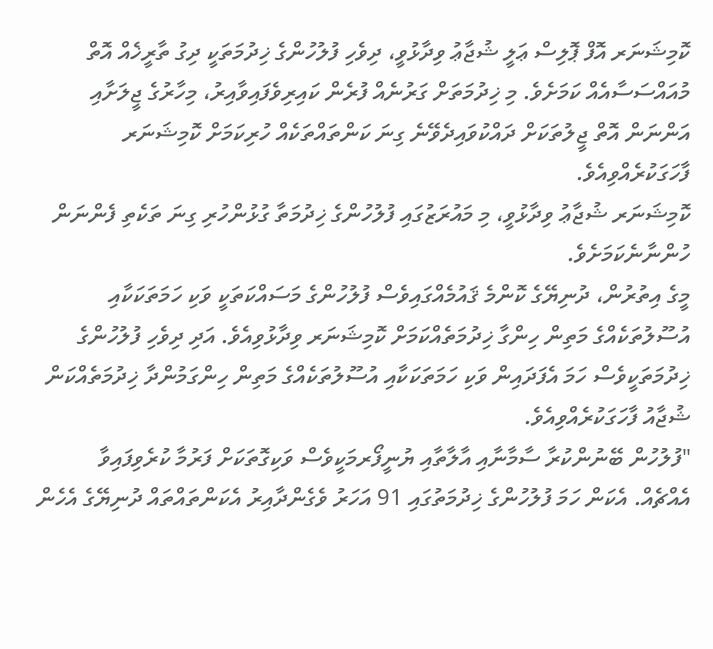ކޮމިޝަނަރ އޮފް ޕޮލިސް ޢަލީ ޝުޖާޢު ވިދާޅުވީ، ދިވެހި ފުލުހުންގެ ޚިދުމަތަކީ ދިގު ތާރީޚެއް އޮތް މުއައްސަސާއެއް ކަމަށެވެ. މި ޚިދުމަތަށް ގަރުނެއް ފުރެން ކައިރިވެފައިވާއިރު، މިހާރުގެ ޖީލަށާއި އަންނަން އޮތް ޖީލުތަކަށް ދައްކުވައިދެވޭނެ ގިނަ ކަންތައްތަކެއް ހުރިކަމަށް ކޮމިޝަނަރ ފާހަގަކުރެއްވިއެވެ.
ކޮމިޝަނަރ ޝުޖާޢު ވިދާޅުވީ، މި މައުރަޒުގައި ފުލުހުންގެ ޚިދުމަތާ ގުޅުންހުރި ގިނަ ތަކެތި ފެންނަން ހުންނާނެކަމަށެވެ.
މީގެ އިތުރުން، ދުނިޔޭގެ ކޮންމެ ޤައުމެއްގައިވެސް ފުލުހުންގެ މަސައްކަތަކީ ވަކި ހަމަތަކަކާއި އުސޫލުތަކެއްގެ މަތިން ހިންގާ ޚިދުމަތެއްކަމަށް ކޮމިޝަނަރ ވިދާޅުވިއެވެ. އަދި ދިވެހި ފުލުހުންގެ ޚިދުމަތަކީވެސް ހަމަ އެފަދައިން ވަކި ހަމަތަކަކާއި އުސޫލުތަކެއްގެ މަތިން ހިންގަމުންދާ ޚިދުމަތެއްކަން ޝުޖާއު ފާހަގަކުރެއްވިއެވެ.
"ފުލުހުން ބޭނުންކުރާ ސާމާނާއި އާލާތާއި ޔުނީފޯރމަކީވެސް ވަކިގޮތަކަށް ފަރުމާ ކުރެވިފައިވާ އެއްޗެއް. އެކަން ހަމަ ފުލުހުންގެ ޚިދުމަތުގައި 91 އަހަރު ވެގެންދާއިރު އެކަންތައްތައް ދުނިޔޭގެ އެހެން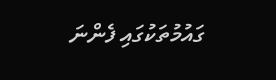ގައުމުތަކުގައި ފެންނަ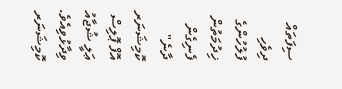ސިފަތައް ދިވެހި ފުލުހުންގެ ޚިދުމަތުން ފެނިގެން ދާނެ" ކޮމިޝަނަރ އޮފް ޕޮލިސް ޢަލީ ޝުޖާއު ވިދާޅުވިއެވެ.
ކޮމިޝަނަރ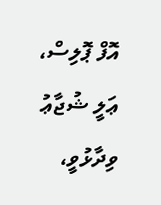އޮފް ޕޮލިސް، ޢަލީ ޝުޖާޢު ވިދާޅުވީ،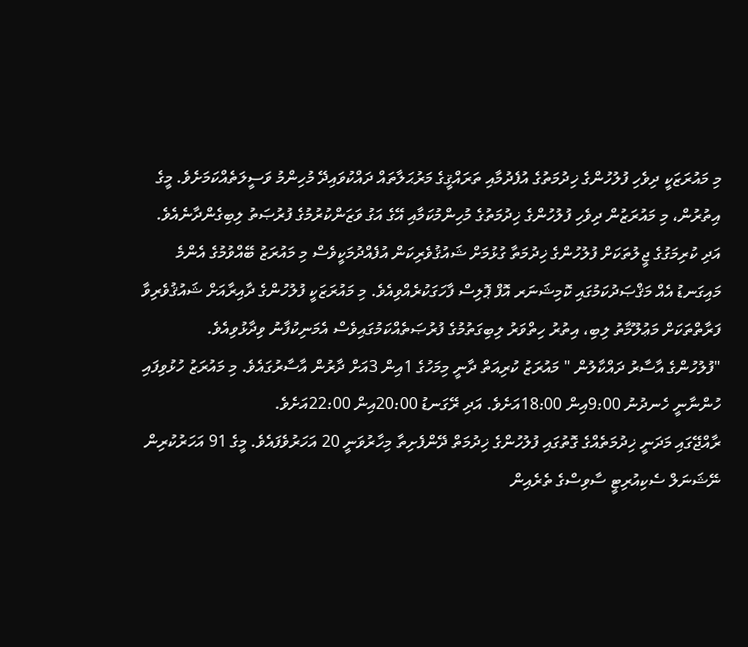މި މައުރަޒަކީ ދިވެހި ފުލުހުންގެ ޚިދުމަތުގެ އުފެދުމާއި ތަރައްޤީގެ މަރުޙަލާތައް ދައްކުވައިދޭ މުހިންމު ވަސީލަތެއްކަމަށެވެ. މީގެ އިތުރުން، މި މައުރަޒުން ދިވެހި ފުލުހުންގެ ޚިދުމަތުގެ މުހިންމުކަމާއި އޭގެ އަގު ވަޒަންކުރުމުގެ ފުރުޞަތު ލިބިގެންދާނެއެވެ.
އަދި ކުރިމަގުގެ ޖީލުތަކަށް ފުލުހުންގެ ޚިދުމަތާ ގުޅުމަށް ޝައުޤުވެރިކަން އުފެއްދުމަކީވެސް މި މައުރަޒު ބޭއްވުމުގެ އެންމެ މައިގަނޑު އެއް މަޤްޞަދުކަމުގައި ކޮމިޝަނަރ އޮފް ޕޮލިސް ފާހަގަކުރެއްވިއެވެ. މި މައުރަޒަކީ ފުލުހުންގެ ދާއިރާއަށް ޝައުޤުވެރިވާ ފަރާތްތަކަށް މަޢުލޫމާތު ލިބި، އިތުރު ހިތްވަރު ލިބިގަތުމުގެ ފުރުޞަތެއްކަމުގައިވެސް އެމަނިކުފާނު ވިދާޅުވިއެވެ.
"ފުލުހުންގެ އާސާރު ދައްކާލުން " މައުރަޒު ކުރިއަތް ދާނީ މިމަހުގެ 1އިން 3އަށް ދާރުން އާސާރުގައެވެ. މި މައުރަޒު ހުޅުވިފައި ހުންނާނީ ހެނދުނު 9:00އިން 18:00އަށެވެ. އަދި ރޭގަނޑު 20:00އިން 22:00އަށެވެ.
ރާއްޖޭގައި މަދަނީ ޚިދުމަތެއްގެ ގޮތުގައި ފުލުހުންގެ ޚިދުމަތް ދޭންފެށިތާ މިހާރުވަނީ 20 އަހަރުވެފައެވެ. މީގެ 91 އަހަރުކުރިން ނޭޝަނަލް ސެކިއުރިޓީ ސާވިސްގެ ތެރެއިން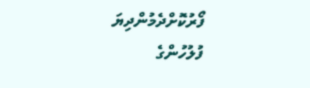ފޯރުކޮށްދެމުންދިޔަ ފުލުހުންގެ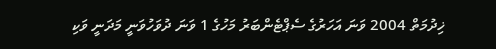ޚިދުމަތް 2004 ވަނަ އަހަރުގެ ސެޕްޓެންބަރު މަހުގެ 1 ވަނަ ދުވަހުވަނީ މަދަނީ ވަކި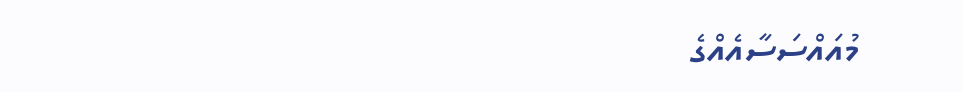މުއައްސަސާއެއްގެ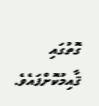ގޮތުގައި ޤާއިމުކޮށްފައެވެ.